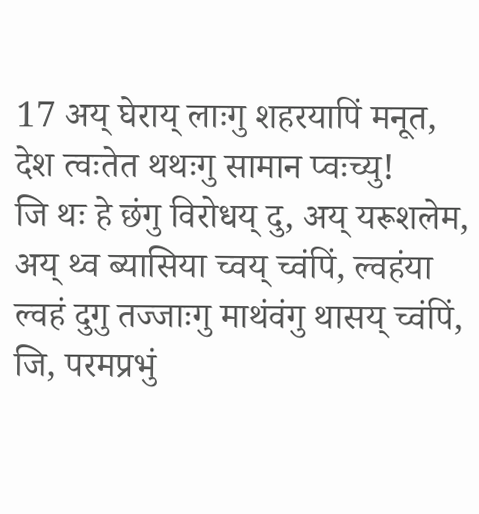17 अय् घेराय् लाःगु शहरयापिं मनूत, देश त्वःतेत थथःगु सामान प्वःच्यु!
जि थः हे छंगु विरोधय् दु, अय् यरूशलेम, अय् थ्व ब्यासिया च्वय् च्वंपिं, ल्वहंया ल्वहं दुगु तज्जाःगु माथंवंगु थासय् च्वंपिं, जि, परमप्रभुं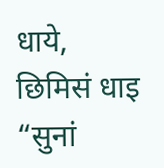धाये, छिमिसं धाइ “सुनां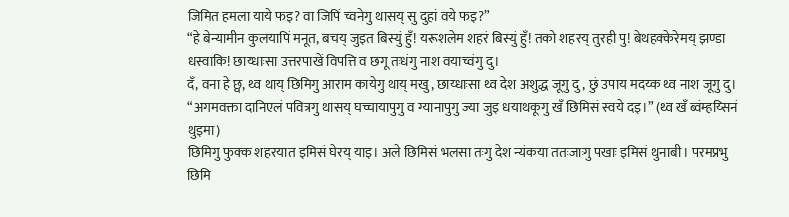जिमित हमला याये फइ? वा जिपिं च्वनेगु थासय् सु दुहां वये फइ?”
“हे बेन्यामीन कुलयापिं मनूत, बचय् जुइत बिस्युं हुँ! यरूशलेम शहरं बिस्युं हुँ! तको शहरय् तुरही पु! बेथहक्केरेमय् झण्डा धस्वाकि! छाय्धाःसा उत्तरपाखें विपत्ति व छगू तःधंगु नाश वयाच्वंगु दु।
दँ, वना हे छ्व, थ्व थाय् छिमिगु आराम कायेगु थाय् मखु, छाय्धाःसा थ्व देश अशुद्ध जूगु दु, छुं उपाय मदय्क थ्व नाश जूगु दु।
“अगमवक्ता दानिएलं पवित्रगु थासय् घच्चायापुगु व ग्यानापुगु ज्या जुइ धयाथकूगु खँ छिमिसं स्वये दइ।” (थ्व खँ ब्वंम्हय्सिनं थुइमा)
छिमिगु फुक्क शहरयात इमिसं घेरय् याइ। अले छिमिसं भलसा तःगु देश न्यंकया ततःजाःगु पखाः इमिसं थुनाबी। परमप्रभु छिमि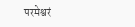परमेश्वरं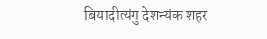बियादीत्यंगु देशन्यंक शहर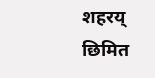शहरय् छिमित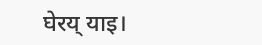घेरय् याइ।